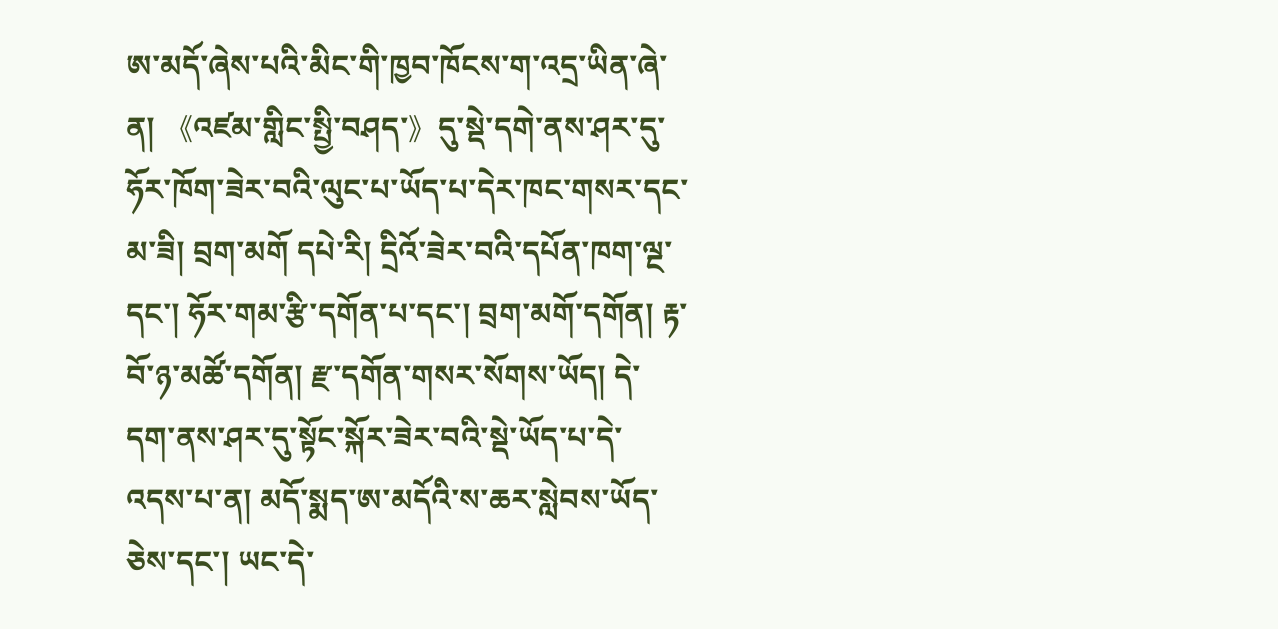ཨ་མདོ་ཞེས་པའི་མིང་གི་ཁྱབ་ཁོངས་ག་འདྲ་ཡིན་ཞེ་ན། 《འཛམ་གླིང་སྤྱི་བཤད་》དུ་སྡེ་དགེ་ནས་ཤར་དུ་ཧོར་ཁོག་ཟེར་བའི་ལུང་པ་ཡོད་པ་དེར་ཁང་གསར་དང་མ་ཟི། བྲག་མགོ དཔེ་རི། དྲིའོ་ཟེར་བའི་དཔོན་ཁག་ལྔ་དང་། ཧོར་གམ་རྩི་དགོན་པ་དང་། བྲག་མགོ་དགོན། རྟ་བོ་ཉ་མཚོ་དགོན། རྫ་དགོན་གསར་སོགས་ཡོད། དེ་དག་ནས་ཤར་དུ་སྟོང་སྐོར་ཟེར་བའི་སྡེ་ཡོད་པ་དེ་འདས་པ་ན། མདོ་སྨད་ཨ་མདོའི་ས་ཆར་སླེབས་ཡོད་ཅེས་དང་། ཡང་དེ་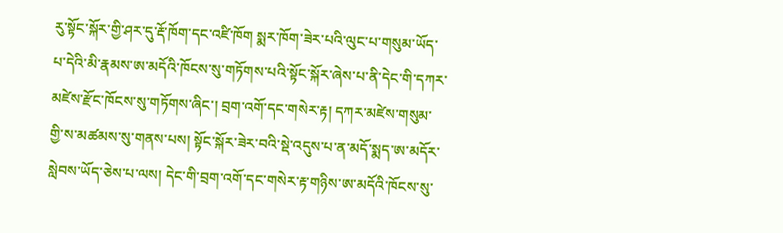རུ་སྟོང་སྐོར་གྱི་ཤར་དུ་རྡོ་ཁོག་དང་འཛི་ཁོག སྨར་ཁོག་ཟེར་པའི་ལུང་པ་གསུམ་ཡོད་པ་དེའི་མི་རྣམས་ཨ་མདོའི་ཁོངས་སུ་གཏོགས་པའི་སྟོང་སྐོར་ཞེས་པ་ནི་དེང་གི་དཀར་མཛེས་རྫོང་ཁོངས་སུ་གཏོགས་ཞིང་། བྲག་འགོ་དང་གསེར་རྟ། དཀར་མཛེས་གསུམ་གྱི་ས་མཚམས་སུ་གནས་པས། སྟོང་སྐོར་ཟེར་བའི་སྡེ་འདུས་པ་ན་མདོ་སྨད་ཨ་མདོར་སླེབས་ཡོད་ཅེས་པ་ལས། དེང་གི་བྲག་འགོ་དང་གསེར་རྟ་གཉིས་ཨ་མདོའི་ཁོངས་སུ་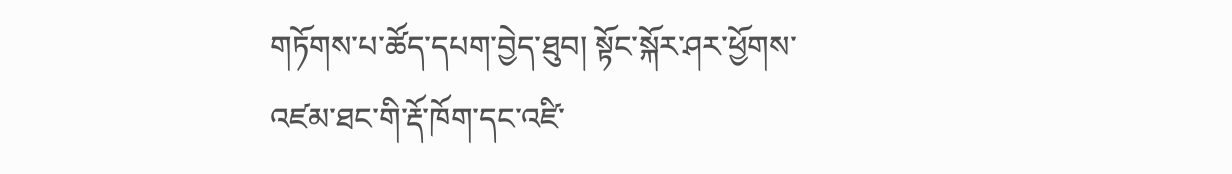གཏོགས་པ་ཚོད་དཔག་བྱེད་ཐུབ། སྟོང་སྐོར་ཤར་ཕྱོགས་འཛམ་ཐང་གི་རྡོ་ཁོག་དང་འཛི་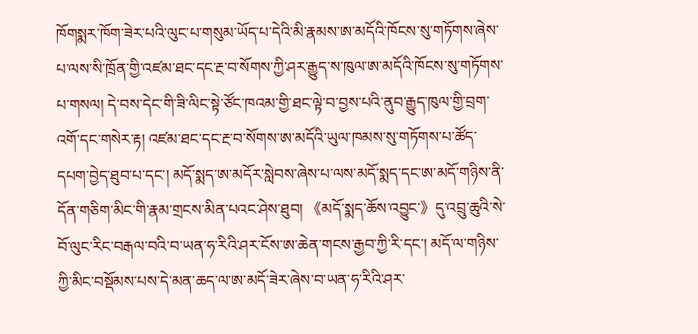ཁོགསྨར་ཁོག་ཟེར་པའི་ལུང་པ་གསུམ་ཡོད་པ་དེའི་མི་རྣམས་ཨ་མདོའི་ཁོངས་སུ་གཏོགས་ཞེས་པ་ལས་སི་ཁྲོན་གྱི་འཛམ་ཐང་དང་རྔ་བ་སོགས་ཀྱི་ཤར་རྒྱུད་ས་ཁུལ་ཨ་མདོའི་ཁོངས་སུ་གཏོགས་པ་གསལ། དེ་བས་དེང་གི་ཟི་ལིང་སྟེ་ཙོང་ཁའམ་གྱི་ཐང་ལྟེ་བ་བྱས་པའི་ནུབ་རྒྱུད་ཁུལ་གྱི་བྲག་འགོ་དང་གསེར་རྟ། འཛམ་ཐང་དང་རྔ་བ་སོགས་ཨ་མདོའི་ཡུལ་ཁམས་སུ་གཏོགས་པ་ཚོད་དཔག་བྱེད་ཐུབ་པ་དང་། མདོ་སྨད་ཨ་མདོར་སླེབས་ཞེས་པ་ལས་མདོ་སྨད་དང་ཨ་མདོ་གཉིས་ནི་དོན་གཅིག་མིང་གི་རྣམ་གྲངས་མིན་པའང་ཤེས་ཐུབ། 《མདོ་སྨད་ཆོས་འབྱུང་》དུ་འབྲུ་ཆུའི་སེ་བོ་ལུང་རིང་བརྒལ་བའི་བ་ཡན་ཧ་རིའི་ཤར་ངོས་ཨ་ཆེན་གངས་རྒྱབ་ཀྱི་རི་དང་། མདོ་ལ་གཉིས་ཀྱི་མིང་བསྡོམས་པས་དེ་མན་ཆད་ལ་ཨ་མདོ་ཟེར་ཞེས་བ་ཡན་ཧ་རིའི་ཤར་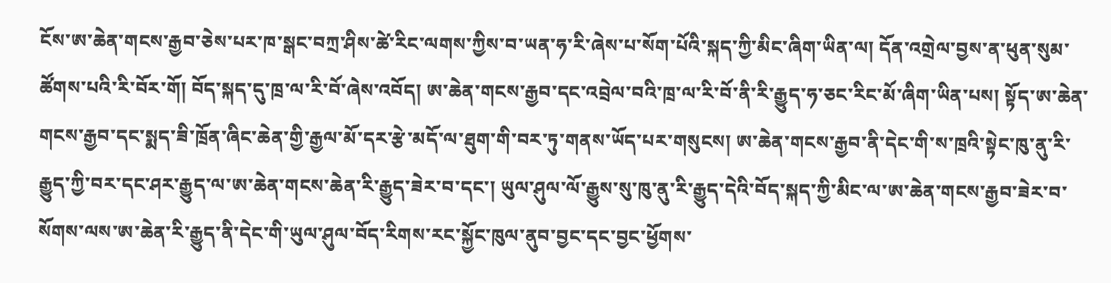ངོས་ཨ་ཆེན་གངས་རྒྱབ་ཅེས་པར་ཁ་སྒང་བཀྲ་ཤིས་ཚེ་རིང་ལགས་ཀྱིས་བ་ཡན་ཧ་རི་ཞེས་པ་སོག་པོའི་སྐད་ཀྱི་མིང་ཞིག་ཡིན་ལ། དོན་འགྲེལ་བྱས་ན་ཕུན་སུམ་ཚོགས་པའི་རི་བོར་གོ། བོད་སྐད་དུ་ཁྲ་ལ་རི་བོ་ཞེས་འབོད། ཨ་ཆེན་གངས་རྒྱབ་དང་འབྲེལ་བའི་ཁྲ་ལ་རི་བོ་ནི་རི་རྒྱུད་ཧ་ཅང་རིང་མོ་ཞིག་ཡིན་པས། སྟོད་ཨ་ཆེན་གངས་རྒྱབ་དང་སྨད་ཟི་ཁྲོན་ཞིང་ཆེན་གྱི་རྒྱལ་མོ་དར་རྩེ་མདོ་ལ་ཐུག་གི་བར་ཏུ་གནས་ཡོད་པར་གསུངས། ཨ་ཆེན་གངས་རྒྱབ་ནི་དེང་གི་ས་ཁྲའི་སྟེང་ཁུ་ནུ་རི་རྒྱུད་ཀྱི་བར་དང་ཤར་རྒྱུད་ལ་ཨ་ཆེན་གངས་ཆེན་རི་རྒྱུད་ཟེར་བ་དང་། ཡུལ་ཤུལ་ལོ་རྒྱུས་སུ་ཁུ་ནུ་རི་རྒྱུད་དེའི་བོད་སྐད་ཀྱི་མིང་ལ་ཨ་ཆེན་གངས་རྒྱབ་ཟེར་བ་སོགས་ལས་ཨ་ཆེན་རི་རྒྱུད་ནི་དེང་གི་ཡུལ་ཤུལ་བོད་རིགས་རང་སྐྱོང་ཁུལ་ནུབ་བྱང་དང་བྱང་ཕྱོགས་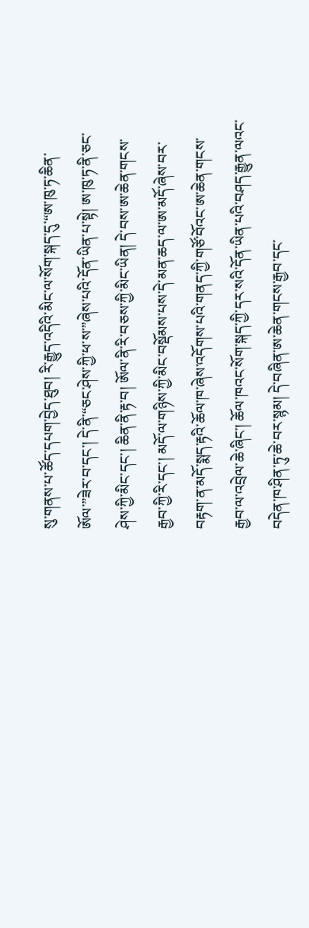སུ་གནས་པ་ཚོད་དཔག་བྱེད་ཐུབ། རི་རྒྱུད་འདིའི་མིང་ལ་སོག་སྐད་དུ་“ཨ་ཁུ་ཏ་ཆིན་ཨོལ་”ཟེར་བ་དང་། དེ་ནི་“ཅང་ཤེས་ཀྱི་ཕ་ས་”ཞེས་པའི་དོན་ཡིན་པ་སྟེ། ཨ་ཁུ་ཏ་ནི་ཅང་ཤེས་ཀྱི་མིང་དང་། ཆིན་ནི་རྟ་བ། ཨོལ་ནི་རི་བཅས་ཀྱི་མིང་ཡིན། དེ་བས་ཨ་ཆེན་གངས་རྒྱབ་ཀྱི་རི་དང་། མདོ་ལ་གཉིས་ཀྱི་མིང་བསྡོམས་པས་དེ་མན་ཆད་ལ་ཨ་མདོ་ཞེས་བར་བརྟག་ན་མདོ་སྨད་རྟའི་ཆོལ་ཁ་ཞེས་འདོགས་པའི་གནད་ཀྱི་གཙོ་བོའང་ཨ་ཆེན་གངས་རྒྱབ་ལ་འབྲེལ་ཆེ་ཞིང་། ཆོལ་ཁའང་སོག་སྐད་ཀྱི་དར་སའི་དོན་ཡིན་པའི་བཤད་རྒྱུན་ལའང་བདེན་ཁ་ཤིན་ཏུ་ཆེ་བར་སྙམ། དེ་བཞིན་ཨ་ཆེན་གངས་རྒྱབ་དང་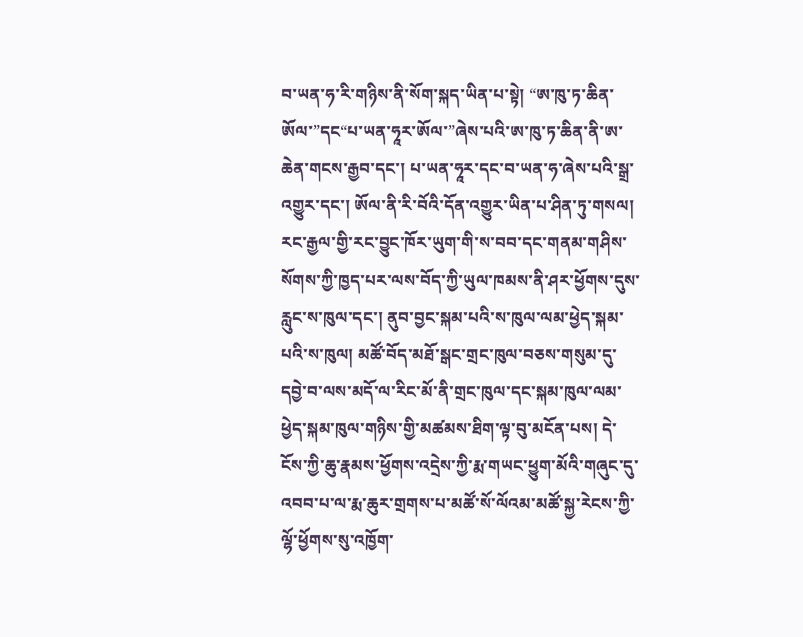བ་ཡན་ཧ་རི་གཉིས་ནི་སོག་སྐད་ཡིན་པ་སྟེ། “ཨ་ཁུ་ཏ་ཆིན་ཨོལ་”དང“པ་ཡན་ཧཱར་ཨོལ་”ཞེས་པའི་ཨ་ཁུ་ཏ་ཆིན་ནི་ཨ་ཆེན་གངས་རྒྱབ་དང་། པ་ཡན་ཧཱར་དང་བ་ཡན་ཧ་ཞེས་པའི་སྒྲ་འགྱུར་དང་། ཨོལ་ནི་རི་བོའི་དོན་འགྱུར་ཡིན་པ་ཤིན་ཏུ་གསལ། རང་རྒྱལ་གྱི་རང་བྱུང་ཁོར་ཡུག་གི་ས་བབ་དང་གནམ་གཤིས་སོགས་ཀྱི་ཁྱད་པར་ལས་བོད་ཀྱི་ཡུལ་ཁམས་ནི་ཤར་ཕྱོགས་དུས་རླུང་ས་ཁུལ་དང་། ནུབ་བྱང་སྐམ་པའི་ས་ཁུལ་ལམ་ཕྱེད་སྐམ་པའི་ས་ཁུལ། མཚོ་བོད་མཐོ་སྒང་གྲང་ཁུལ་བཅས་གསུམ་དུ་དབྱེ་བ་ལས་མདོ་ལ་རིང་མོ་ནི་གྲང་ཁུལ་དང་སྐམ་ཁུལ་ལམ་ཕྱེད་སྐམ་ཁུལ་གཉིས་གྱི་མཚམས་ཐིག་ལྟ་བུ་མངོན་པས། དེ་ངོས་ཀྱི་ཆུ་རྣམས་ཕྱོགས་འདྲེས་ཀྱི་རྨ་གཡང་ཕྱུག་མོའི་གཞུང་དུ་འབབ་པ་ལ་རྨ་ཆུར་གྲགས་པ་མཚོ་སོ་ལོའམ་མཚོ་སྐྱ་རེངས་ཀྱི་ལྷོ་ཕྱོགས་སུ་འཁྱོག་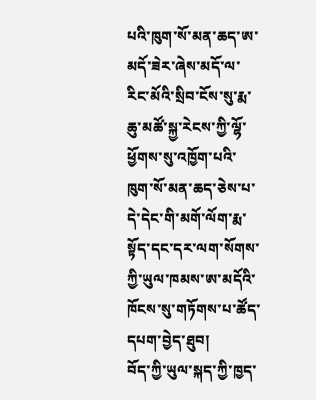པའི་ཁུག་སོ་མན་ཆད་ཨ་མདོ་ཟེར་ཞེས་མདོ་ལ་རིང་མོའི་སྲིབ་ངོས་སུ་རྨ་ཆུ་མཚོ་སྐྱ་རེངས་ཀྱི་ལྷོ་ཕྱོགས་སུ་འཁྱོག་པའི་ཁུག་སོ་མན་ཆད་ཅེས་པ་དེ་དེང་གི་མགོ་ལོག་རྨ་སྟོད་དང་དར་ལག་སོགས་ཀྱི་ཡུལ་ཁམས་ཨ་མདོའི་ཁོངས་སུ་གཏོགས་པ་ཚོད་དཔག་བྱེད་ཐུབ།
བོད་ཀྱི་ཡུལ་སྐད་ཀྱི་ཁྱད་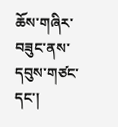ཆོས་གཞིར་བཟུང་ནས་དབུས་གཙང་དང་།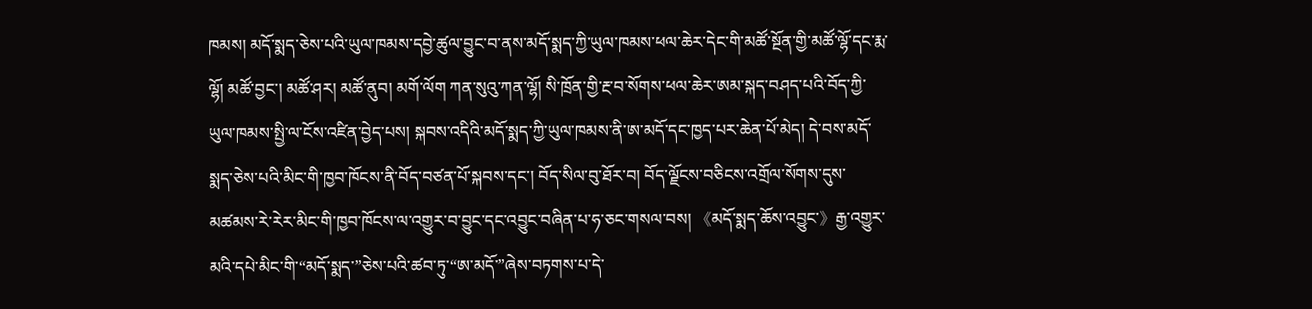ཁམས། མདོ་སྨད་ཅེས་པའི་ཡུལ་ཁམས་དབྱེ་ཚུལ་བྱུང་བ་ནས་མདོ་སྨད་ཀྱི་ཡུལ་ཁམས་ཕལ་ཆེར་དེང་གི་མཚོ་སྔོན་གྱི་མཚོ་ལྷོ་དང་རྨ་ལྷོ། མཚོ་བྱང་། མཚོ་ཤར། མཚོ་ནུབ། མགོ་ལོག ཀན་སུའུ་ཀན་ལྷོ། སི་ཁྲོན་གྱི་རྔ་བ་སོགས་ཕལ་ཆེར་ཨམ་སྐད་བཤད་པའི་བོད་ཀྱི་ཡུལ་ཁམས་སྤྱི་ལ་ངོས་འཛིན་བྱེད་པས། སྐབས་འདིའི་མདོ་སྨད་ཀྱི་ཡུལ་ཁམས་ནི་ཨ་མདོ་དང་ཁྱད་པར་ཆེན་པོ་མེད། དེ་བས་མདོ་སྨད་ཅེས་པའི་མིང་གི་ཁྱབ་ཁོངས་ནི་བོད་བཙན་པོ་སྐབས་དང་། བོད་སིལ་བུ་ཐོར་བ། བོད་ལྗོངས་བཅིངས་འགྲོལ་སོགས་དུས་མཚམས་རེ་རེར་མིང་གི་ཁྱབ་ཁོངས་ལ་འགྱུར་བ་བྱུང་དང་འབྱུང་བཞིན་པ་ཧ་ཅང་གསལ་བས། 《མདོ་སྨད་ཆོས་འབྱུང་》རྒྱ་འགྱུར་མའི་དཔེ་མིང་གི་“མདོ་སྨད་”ཅེས་པའི་ཚབ་ཏུ་“ཨ་མདོ་”ཞེས་བཏགས་པ་དེ་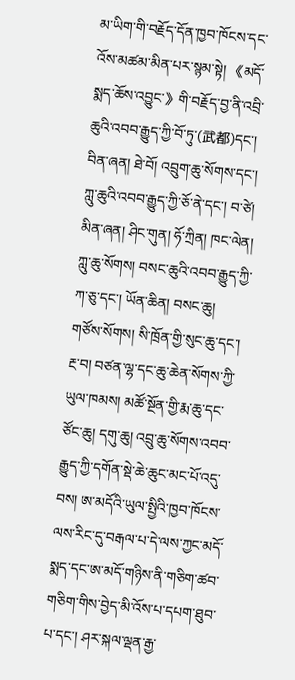མ་ཡིག་གི་བརྗོད་དོན་ཁྱབ་ཁོངས་དང་འོས་མཚམ་མིན་པར་སྙམ་སྟེ། 《མདོ་སྨད་ཆོས་འབྱུང་》གི་བརྗོད་བྱ་ནི་འབྲི་ཆུའི་འབབ་རྒྱུད་ཀྱི་བོ་ཏུ་(武都)དང་། བིན་ཞན། ཐེ་བོ། འབྲུག་ཆུ་སོགས་དང་། ཀླུ་ཆུའི་འབབ་རྒྱུད་ཀྱི་ཅོ་ནེ་དང་། བ་ཙེ། མིན་ཞན། ཤིང་གུན། ཧོ་ཀྲིན། ཁང་ལེན། ཀླུ་ཆུ་སོགས། བསང་ཆུའི་འབབ་རྒྱུད་ཀྱི་ཀ་ཅུ་དང་། ཡོན་ཆིན། བསང་ཆུ། གཙོས་སོགས། སི་ཁྲོན་གྱི་སུང་ཆུ་དང་། རྔ་བ། བཙན་ལྷ་དང་ཆུ་ཆེན་སོགས་ཀྱི་ཡུལ་ཁམས། མཚོ་སྔོན་གྱི་རྨ་ཆུ་དང་ཙོང་ཆུ། དགུ་ཆུ། འབྲུ་ཆུ་སོགས་འབབ་རྒྱུད་ཀྱི་དགོན་སྡེ་ཆེ་ཆུང་མང་པོ་འདུ་བས། ཨ་མདོའི་ཡུལ་སྤྱིའི་ཁྱབ་ཁོངས་ལས་རིང་དུ་བརྒལ་པ་དེ་ལས་ཀྱང་མདོ་སྨད་དང་ཨ་མདོ་གཉིས་ནི་གཅིག་ཚབ་གཅིག་གིས་བྱེད་མི་འོས་པ་དཔག་ཐུབ་པ་དང་། ཤར་སྐལ་ལྡན་རྒྱ་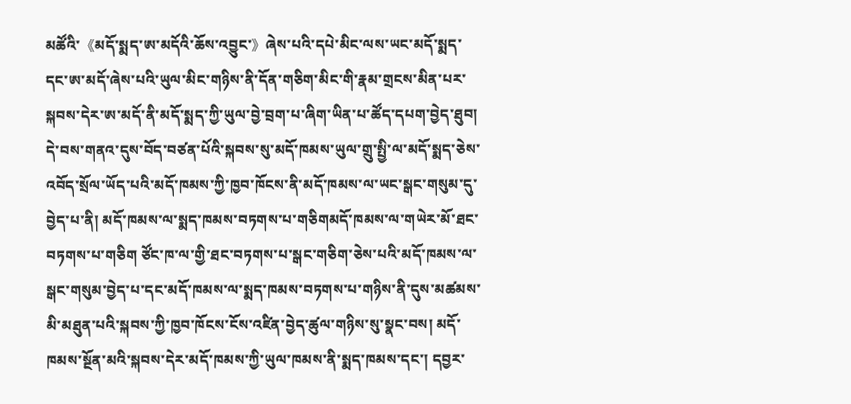མཚོའི་《མདོ་སྨད་ཨ་མདོའི་ཆོས་འབྱུང་》ཞེས་པའི་དཔེ་མིང་ལས་ཡང་མདོ་སྨད་དང་ཨ་མདོ་ཞེས་པའི་ཡུལ་མིང་གཉིས་ནི་དོན་གཅིག་མིང་གི་རྣམ་གྲངས་མིན་པར་སྐབས་དེར་ཨ་མདོ་ནི་མདོ་སྨད་ཀྱི་ཡུལ་བྱེ་བྲག་པ་ཞིག་ཡིན་པ་ཚོད་དཔག་བྱེད་ཐུབ།
དེ་བས་གནའ་དུས་བོད་བཙན་པོའི་སྐབས་སུ་མདོ་ཁམས་ཡུལ་གྲུ་སྤྱི་ལ་མདོ་སྨད་ཅེས་འབོད་སྲོལ་ཡོད་པའི་མདོ་ཁམས་ཀྱི་ཁྱབ་ཁོངས་ནི་མདོ་ཁམས་ལ་ཡང་སྒང་གསུམ་དུ་བྱེད་པ་ནི། མདོ་ཁམས་ལ་སྨད་ཁམས་བཏགས་པ་གཅིགམདོ་ཁམས་ལ་གཡེར་མོ་ཐང་བཏགས་པ་གཅིག ཙོང་ཁ་ལ་གྱི་ཐང་བཏགས་པ་སྒང་གཅིག་ཅེས་པའི་མདོ་ཁམས་ལ་སྒང་གསུམ་བྱེད་པ་དང་མདོ་ཁམས་ལ་སྨད་ཁམས་བཏགས་པ་གཉིས་ནི་དུས་མཚམས་མི་མཐུན་པའི་སྐབས་ཀྱི་ཁྱབ་ཁོངས་ངོས་འཛིན་བྱེད་ཚུལ་གཉིས་སུ་སྣང་བས། མདོ་ཁམས་སྔོན་མའི་སྐབས་དེར་མདོ་ཁམས་ཀྱི་ཡུལ་ཁམས་ནི་སྨད་ཁམས་དང་། དབྱར་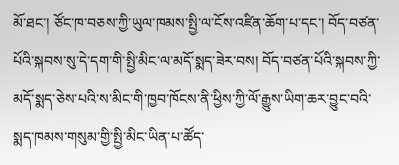མོ་ཐང་། ཙོང་ཁ་བཅས་ཀྱི་ཡུལ་ཁམས་སྤྱི་ལ་ངོས་འཛིན་ཆོག་པ་དང་། བོད་བཙན་པོའི་སྐབས་སུ་དེ་དག་གི་སྤྱི་མིང་ལ་མདོ་སྨད་ཟེར་བས། བོད་བཙན་པོའི་སྐབས་ཀྱི་མདོ་སྨད་ཅེས་པའི་ས་མིང་གི་ཁྱབ་ཁོངས་ནི་ཕྱིས་ཀྱི་ལོ་རྒྱུས་ཡིག་ཆར་བྱུང་བའི་སྨད་ཁམས་གསུམ་གྱི་སྤྱི་མིང་ཡིན་པ་ཚོད་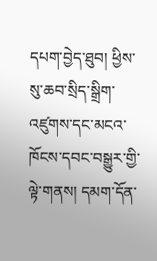དཔག་བྱེད་ཐུབ། ཕྱིས་སུ་ཆབ་སྲིད་སྒྲིག་འཛུགས་དང་མངའ་ཁོངས་དབང་བསྒྱུར་གྱི་ལྟེ་གནས། དམག་དོན་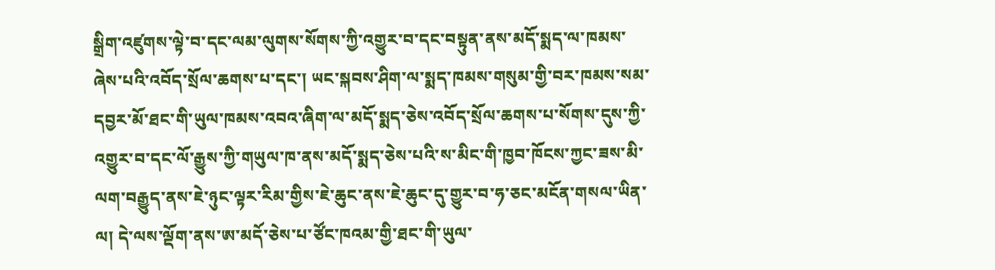སྒྲིག་འཛུགས་ལྟེ་བ་དང་ལམ་ལུགས་སོགས་ཀྱི་འགྱུར་བ་དང་བསྟུན་ནས་མདོ་སྨད་ལ་ཁམས་ཞེས་པའི་འབོད་སྲོལ་ཆགས་པ་དང་། ཡང་སྐབས་ཤིག་ལ་སྨད་ཁམས་གསུམ་གྱི་བར་ཁམས་སམ་དབྱར་མོ་ཐང་གི་ཡུལ་ཁམས་འབའ་ཞིག་ལ་མདོ་སྨད་ཅེས་འབོད་སྲོལ་ཆགས་པ་སོགས་དུས་ཀྱི་འགྱུར་བ་དང་ལོ་རྒྱུས་ཀྱི་གཡུལ་ཁ་ནས་མདོ་སྨད་ཅེས་པའི་ས་མིང་གི་ཁྱབ་ཁོངས་ཀྱང་ཟས་མི་ལག་བརྒྱུད་ནས་ཇེ་ཉུང་ལྟར་རིམ་གྱིས་ཇེ་ཆུང་ནས་ཇེ་ཆུང་དུ་གྱུར་བ་ཧ་ཅང་མངོན་གསལ་ཡིན་ལ། དེ་ལས་ལྡོག་ནས་ཨ་མདོ་ཅེས་པ་ཙོང་ཁའམ་གྱི་ཐང་གི་ཡུལ་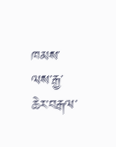ཁམས་ལས་རྒྱ་ཆེར་བརྒལ་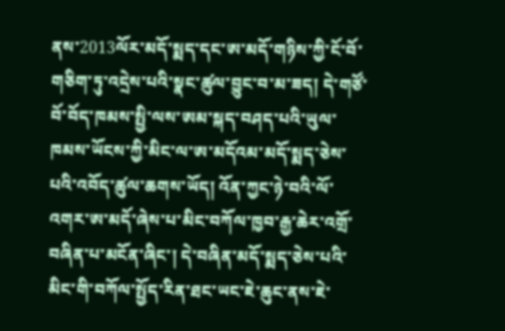ནས་2013ལོར་མདོ་སྨད་དང་ཨ་མདོ་གཉིས་ཀྱི་ངོ་བོ་གཅིག་ཏུ་འདྲེས་པའི་སྣང་ཚུལ་བྱུང་བ་མ་ཟད། དེ་གཙོ་བོ་བོད་ཁམས་སྤྱི་ལས་ཨམ་སྐད་བཤད་པའི་ཡུལ་ཁམས་ཡོངས་ཀྱི་མིང་ལ་ཨ་མདོའམ་མདོ་སྨད་ཅེས་པའི་འབོད་ཚུལ་ཆགས་ཡོད། འོན་ཀྱང་ཉེ་བའི་ལོ་འགར་ཨ་མདོ་ཞེས་པ་མིང་བཀོལ་ཁྱབ་རྒྱ་ཆེར་འགྲོ་བཞིན་པ་མངོན་ཞིང་། དེ་བཞིན་མདོ་སྨད་ཅེས་པའི་མིང་གི་བཀོལ་སྤྱོད་རིན་ཐང་ཡང་ཇེ་ཆུང་ནས་ཇེ་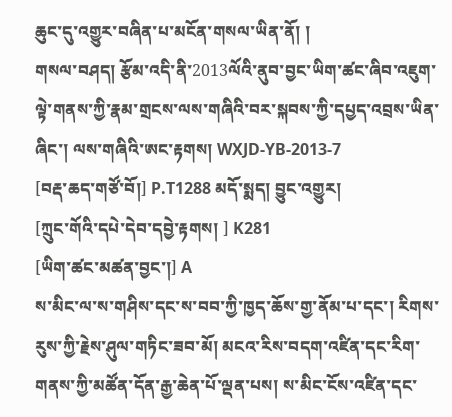ཆུང་དུ་འགྱུར་བཞིན་པ་མངོན་གསལ་ཡིན་ནོ། །
གསལ་བཤད། རྩོམ་འདི་ནི་2013ལོའི་ནུབ་བྱང་ཡིག་ཚང་ཞིབ་འཇུག་ལྟེ་གནས་ཀྱི་རྣམ་གྲངས་ལས་གཞིའི་བར་སྐབས་ཀྱི་དཔྱད་འབྲས་ཡིན་ཞིང་། ལས་གཞིའི་ཨང་རྟགས། WXJD-YB-2013-7
[བརྡ་ཆད་གཙོ་བོ།] P.T1288 མདོ་སྨད། བྱུང་འགྱུར།
[ཀྲུང་གོའི་དཔེ་དེབ་དབྱེ་རྟགས། ] K281
[ཡིག་ཚང་མཚན་བྱང་།] A
ས་མིང་ལ་ས་གཤིས་དང་ས་བབ་ཀྱི་ཁྱད་ཆོས་གྱ་ནོམ་པ་དང་། རིགས་རུས་ཀྱི་རྗེས་ཤུལ་གཏིང་ཟབ་མོ། མངའ་རིས་བདག་འཛིན་དང་རིག་གནས་ཀྱི་མཚོན་དོན་རྒྱ་ཆེན་པོ་ལྡན་པས། ས་མིང་ངོས་འཛིན་དང་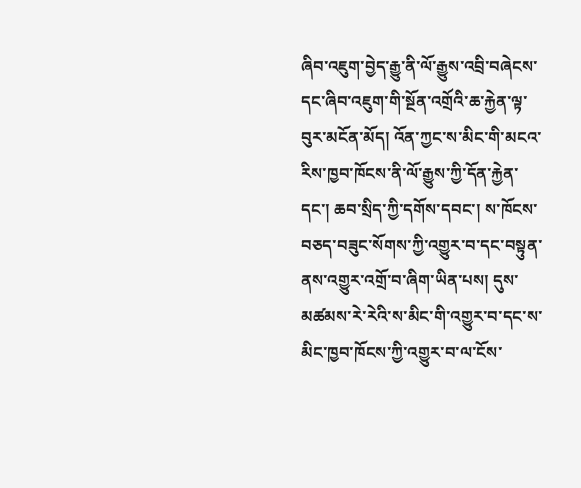ཞིབ་འཇུག་བྱེད་རྒྱུ་ནི་ལོ་རྒྱུས་འབྲི་བཞེངས་དང་ཞིབ་འཇུག་གི་སྔོན་འགྲོའི་ཆ་རྐྱེན་ལྟ་བུར་མངོན་མོད། འོན་ཀྱང་ས་མིང་གི་མངའ་རིས་ཁྱབ་ཁོངས་ནི་ལོ་རྒྱུས་ཀྱི་དོན་རྐྱེན་དང་། ཆབ་སྲིད་ཀྱི་དགོས་དབང་། ས་ཁོངས་བཅད་བཟུང་སོགས་ཀྱི་འགྱུར་བ་དང་བསྟུན་ནས་འགྱུར་འགྲོ་བ་ཞིག་ཡིན་པས། དུས་མཚམས་རེ་རེའི་ས་མིང་གི་འགྱུར་བ་དང་ས་མིང་ཁྱབ་ཁོངས་ཀྱི་འགྱུར་བ་ལ་ངོས་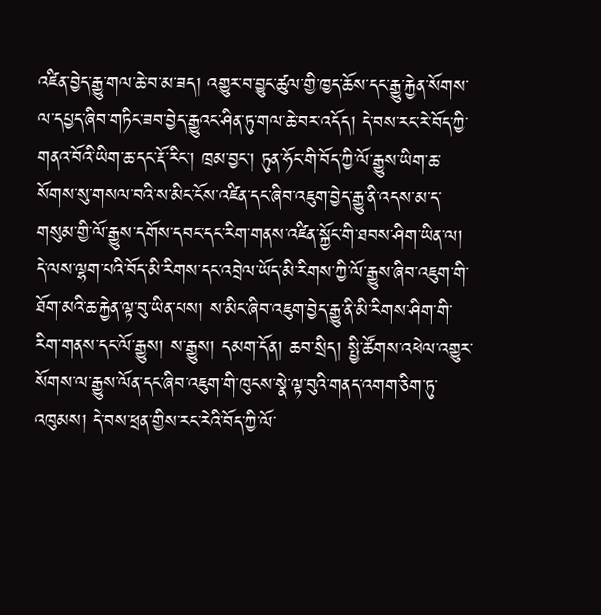འཛིན་བྱེད་རྒྱུ་གལ་ཆེ་བ་མ་ཟད། འགྱུར་བ་བྱུང་ཚུལ་གྱི་ཁྱད་ཆོས་དང་རྒྱུ་རྐྱེན་སོགས་ལ་དཔྱད་ཞིབ་གཏིང་ཟབ་བྱེད་རྒྱུའང་ཤིན་ཏུ་གལ་ཆེ་བར་འདོད། དེ་བས་རང་རེ་བོད་ཀྱི་གནའ་བོའི་ཡིག་ཆ་དང་རྡོ་རིང་། ཁྲམ་བྱང་། ཏུན་ཧོང་གི་བོད་ཀྱི་ལོ་རྒྱུས་ཡིག་ཆ་སོགས་སུ་གསལ་བའི་ས་མིང་ངོས་འཛིན་དང་ཞིབ་འཇུག་བྱེད་རྒྱུ་ནི་འདས་མ་ད་གསུམ་གྱི་ལོ་རྒྱུས་དགོས་དབང་དང་རིག་གནས་འཛིན་སྐྱོང་གི་ཐབས་ཤིག་ཡིན་ལ། དེ་ལས་ལྷག་པའི་བོད་མི་རིགས་དང་འབྲེལ་ཡོད་མི་རིགས་ཀྱི་ལོ་རྒྱུས་ཞིབ་འཇུག་གི་ཐོག་མའི་ཆ་རྐྱེན་ལྟ་བུ་ཡིན་པས། ས་མིང་ཞིབ་འཇུག་བྱེད་རྒྱུ་ནི་མི་རིགས་ཤིག་གི་རིག་གནས་དང་ལོ་རྒྱུས། ས་རྒྱུས། དམག་དོན། ཆབ་སྲིད། སྤྱི་ཚོགས་འཕེལ་འགྱུར་སོགས་ལ་རྒྱུས་ལོན་དང་ཞིབ་འཇུག་གི་ཁུངས་སྣེ་ལྟ་བུའི་གནད་འགག་ཅིག་ཏུ་འཁུམས། དེ་བས་ཕྲན་གྱིས་རང་རེའི་བོད་ཀྱི་ལོ་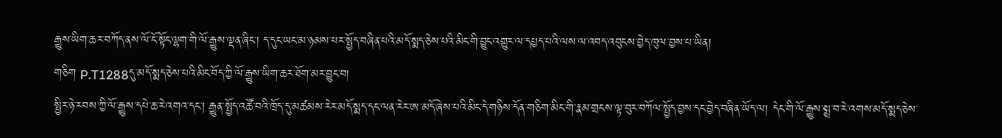རྒྱུས་ཡིག་ཆར་བཀོད་ནས་ལོ་ངོ་སྟོང་ལྷག་གི་ལོ་རྒྱུས་ལྡན་ཞིང་། ད་དུང་ཡང་མ་ཉམས་པར་སྤྱོད་བཞིན་པའི་མདོ་སྨད་ཅེས་པའི་མིང་གི་བྱུང་འགྱུར་ལ་དཔྱད་པའི་ལས་ལ་འབད་འབུངས་བྱེད་ཁུལ་བྱས་པ་ཡིན།
གཅིག P.T1288དུ་མདོ་སྨད་ཅེས་པའི་མིང་བོད་ཀྱི་ལོ་རྒྱུས་ཡིག་ཆར་ཐོག་མར་བྱུང་བ།
སྤྱིར་ཉེ་རབས་ཀྱི་ལོ་རྒྱུས་དཔེ་ཆ་རེ་འགའ་དང་། རྒྱུན་སྤྱོད་འཚོ་བའི་ཁྲོད་དུ་མཚམས་རེར་མདོ་སྨད་དང་ལན་རེར་ཨ་མདོ་ཞེས་པའི་མིང་དེ་གཉིས་དོན་གཅིག་མིང་གི་རྣམ་གྲངས་ལྟ་བུར་བཀོལ་སྤྱོད་བྱས་དང་བྱེད་བཞིན་ཡོད་ལ། དེང་གི་ལོ་རྒྱུས་སྨྲ་བ་རེ་འགས་མདོ་སྨད་ཅེས་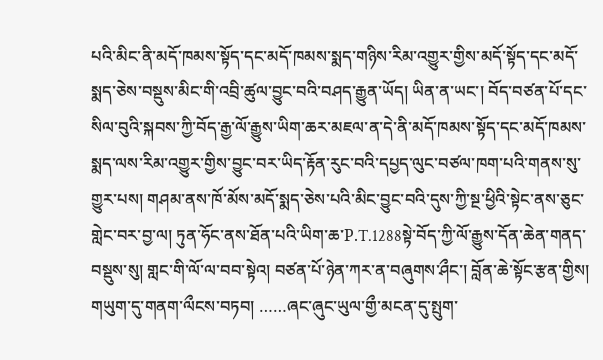པའི་མིང་ནི་མདོ་ཁམས་སྟོད་དང་མདོ་ཁམས་སྨད་གཉིས་རིམ་འགྱུར་གྱིས་མདོ་སྟོད་དང་མདོ་སྨད་ཅེས་བསྡུས་མིང་གི་འབྲི་ཚུལ་བྱུང་བའི་བཤད་རྒྱུན་ཡོད། ཡིན་ན་ཡང་། བོད་བཙན་པོ་དང་སིལ་བུའི་སྐབས་ཀྱི་བོད་རྒྱ་ལོ་རྒྱུས་ཡིག་ཆར་མཇལ་ན་དེ་ནི་མདོ་ཁམས་སྟོད་དང་མདོ་ཁམས་སྨད་ལས་རིམ་འགྱུར་གྱིས་བྱུང་བར་ཡིད་རྟོན་རུང་བའི་དཔྱད་ལུང་བཙལ་ཁག་པའི་གནས་སུ་གྱུར་པས། གཤམ་ནས་ཁོ་མོས་མདོ་སྨད་ཅེས་པའི་མིང་བྱུང་བའི་དུས་ཀྱི་སྔ་ཕྱིའི་སྟེང་ནས་ཅུང་གླེང་བར་བྱ་ལ། ཏུན་ཧོང་ནས་ཐོན་པའི་ཡིག་ཆ་P.T.1288སྟེ་བོད་ཀྱི་ལོ་རྒྱུས་དོན་ཆེན་གནད་བསྡུས་སུ། གླང་གི་ལོ་ལ་བབ་སྟེའ། བཙན་པོ་ཉེན་ཀར་ན་བཞུགས་ཤྀང་། བློན་ཆེ་སྟོང་རྩན་གྱིས། གཡུག་དུ་གནག་ལྀངས་བཏབ། ……ཞང་ཞུང་ཡུལ་གྱྀ་མངན་དུ་སྤུག་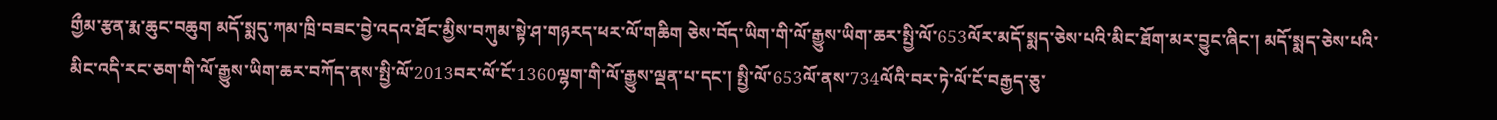གྱྀམ་རྩན་རྨ་ཆུང་བཆུག མདོ་སྨདུ་ཀམ་ཁྲི་བཟང་བྱེ་འདའ་ཐོང་མྱིས་བཀུམ་སྟེ་ཤ་གཉརད་ཕར་ལོ་གཆིག ཅེས་བོད་ཡིག་གི་ལོ་རྒྱུས་ཡིག་ཆར་སྤྱི་ལོ་653ལོར་མདོ་སྨད་ཅེས་པའི་མིང་ཐོག་མར་བྱུང་ཞིང་། མདོ་སྨད་ཅེས་པའི་མིང་འདི་རང་ཅག་གི་ལོ་རྒྱུས་ཡིག་ཆར་བཀོད་ནས་སྤྱི་ལོ་2013བར་ལོ་ངོ་1360ལྷག་གི་ལོ་རྒྱུས་ལྡན་པ་དང་། སྤྱི་ལོ་653ལོ་ནས་734ལོའི་བར་ཏེ་ལོ་ངོ་བརྒྱད་ཅུ་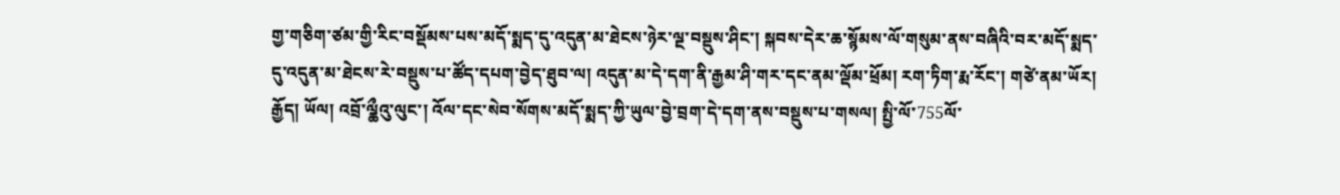གྱ་གཅིག་ཙམ་གྱི་རིང་བསྡོམས་པས་མདོ་སྨད་དུ་འདུན་མ་ཐེངས་ཉེར་ལྔ་བསྡུས་ཤིང་། སྐབས་དེར་ཆ་སྙོམས་ལོ་གསུམ་ནས་བཞིའི་བར་མདོ་སྨད་དུ་འདུན་མ་ཐེངས་རེ་བསྡུས་པ་ཚོད་དཔག་བྱེད་ཐུབ་ལ། འདུན་མ་དེ་དག་ནི་རྒྱམ་ཤི་གར་དང་ནམ་ལྡོམ་ཕྲོམ། རག་ཏིག་རྨ་རོང་། གཙེ་ནམ་ཡོར། རྒྱོད། ཡོལ། འབྲོ་ལྖྀའུ་ལུང་། འོལ་དང་སེབ་སོགས་མདོ་སྨད་ཀྱི་ཡུལ་བྱེ་བྲག་དེ་དག་ནས་བསྡུས་པ་གསལ། སྤྱི་ལོ་755ལོ་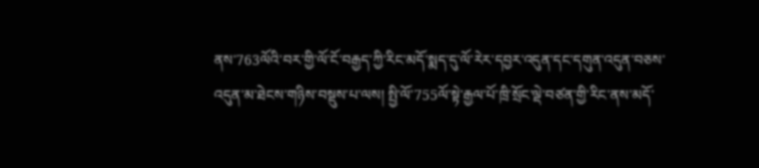ནས་763ལོའི་བར་གྱི་ལོ་ངོ་བརྒྱད་ཀྱི་རིང་མདོ་སྨད་དུ་ལོ་རེར་དབྱར་འདུན་དང་དགུན་འདུན་བཅས་འདུན་མ་ཐེངས་གཉིས་བསྡུས་པ་ལས། སྤྱི་ལོ་755ལོ་སྟེ་རྒྱལ་པོ་ཁྲི་སྲོང་ལྡེ་བཙན་གྱི་རིང་ནས་མདོ་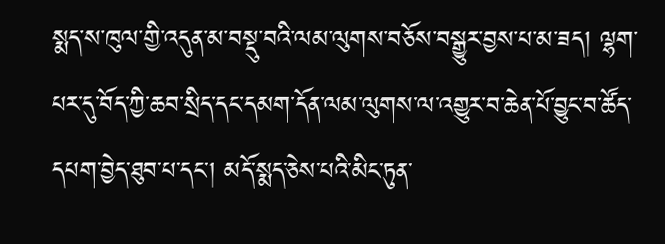སྨད་ས་ཁུལ་གྱི་འདུན་མ་བསྡུ་བའི་ལམ་ལུགས་བཅོས་བསྒྱུར་བྱས་པ་མ་ཟད། ལྷག་པར་དུ་བོད་ཀྱི་ཆབ་སྲིད་དང་དམག་དོན་ལམ་ལུགས་ལ་འགྱུར་བ་ཆེན་པོ་བྱུང་བ་ཚོད་དཔག་བྱེད་ཐུབ་པ་དང་། མདོ་སྨད་ཅེས་པའི་མིང་ཏུན་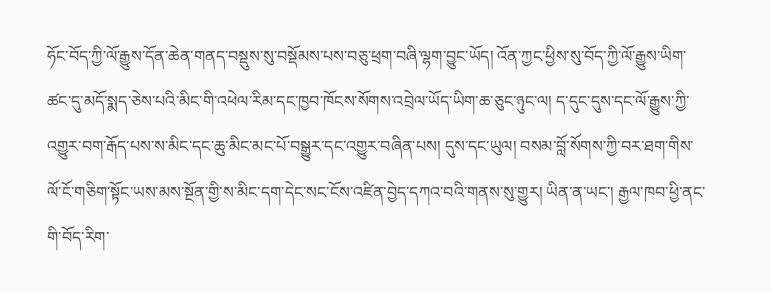ཧོང་བོད་ཀྱི་ལོ་རྒྱུས་དོན་ཆེན་གནད་བསྡུས་སུ་བསྡོམས་པས་བཅུ་ཕྲག་བཞི་ལྷག་བྱུང་ཡོད། འོན་ཀྱང་ཕྱིས་སུ་བོད་ཀྱི་ལོ་རྒྱུས་ཡིག་ཚང་དུ་མདོ་སྨད་ཅེས་པའི་མིང་གི་འཕེལ་རིམ་དང་ཁྱབ་ཁོངས་སོགས་འབྲེལ་ཡོད་ཡིག་ཆ་ཅུང་ཉུང་ལ། ད་དུང་དུས་དང་ལོ་རྒྱུས་ཀྱི་འགྱུར་བག་རྒོད་པས་ས་མིང་དང་ཆུ་མིང་མང་པོ་བསྒྱུར་དང་འགྱུར་བཞིན་པས། དུས་དང་ཡུལ། བསམ་བློ་སོགས་ཀྱི་བར་ཐག་གིས་ལོ་ངོ་གཅིག་སྟོང་ཡས་མས་སྔོན་གྱི་ས་མིང་དག་དེང་སང་ངོས་འཛིན་བྱེད་དཀའ་བའི་གནས་སུ་གྱུར། ཡིན་ན་ཡང་། རྒྱལ་ཁབ་ཕྱི་ནང་གི་བོད་རིག་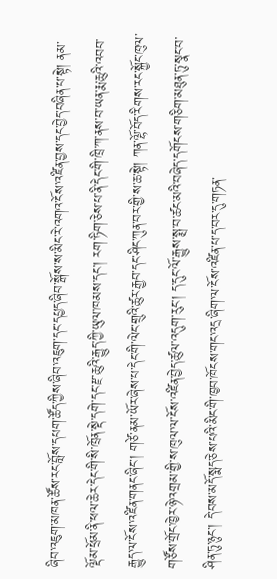ཞིབ་འཇུག་མཁན་ཚོས་རང་བློས་དཔག་ཚོད་ཀྱིས་ཞིབ་འཇུག་དང་དཔྱད་ཞིབ་སྒོས་ས་མིང་རེ་འགའ་ངོས་འཛིན་བྱས་དང་བྱེད་བཞིན་པ་སྟེ། ནམ་ལྡོམ་ཕྲོམ་ནི་ཕལ་ཆེར་དེང་གི་སི་ཁྲོན་སྡེ་དགེ་དང་རྫ་ཆུའི་རྒྱུད་ཀྱི་ཡུལ་ཁམས་དང་། རག་ཏིག་ཅེས་པ་ནི་དེང་གི་ཁྲི་ཀ་ནས་བ་ཡན་རྨ་ཆུའི་འབབ་རྒྱུད་ལ་ངོས་འཛིན་གནང་ཞིང་། གཙེ་ནམ་ཡོར་ཞེས་པ་དེང་གི་ལེང་གྲུའི་ཚུར་རྒྱབ་དང་ཤིང་ཀུན་བར་གྱི་ས་ཆ་སྟེ། ཀན་ལྷོ་བོད་རིགས་རང་སྐྱོང་ཁུལ་གཙོས་གྲོང་ཁྱེར་ཉེ་འགྲམ་གྱི་ས་ཁུལ་ལ་ངོས་འཛིན་བྱེད་ཚུལ་འདུག་རུང་། ད་དུང་ལོ་རྒྱུས་སྨྲ་བ་ཚང་མའི་བཞེད་དགོངས་གཅིག་མཐུན་ཏུ་སྣང་བ་ཤིན་ཏུ་ཉུང་། དེ་བས་མདོ་སྨད་ཅེས་པའི་མིང་གི་ཁྱབ་ཁོངས་གང་འདྲ་ཞིག་ལ་ངོས་འཛིན་པ་ད་བར་དུ་གཏན་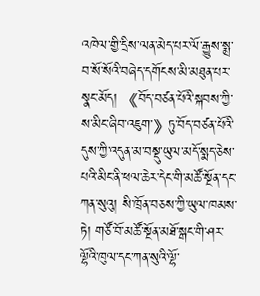འཁེལ་གྱི་དྲིས་ལན་མེད་པར་ལོ་རྒྱུས་སྨྲ་བ་སོ་སོའི་བཞེད་དགོངས་མི་མཐུན་པར་སྣང་མོད། 《བོད་བཙན་པོའི་སྐབས་ཀྱི་ས་མིང་ཞིབ་འཇུག་》ཏུ་བོད་བཙན་པོའི་དུས་ཀྱི་འདུན་མ་བསྡུ་ཡུལ་མདོ་སྨད་ཅེས་པའི་མིང་ནི་ཕལ་ཆེར་དེང་གི་མཚོ་སྔོན་དང་ཀན་སུའུ། སི་ཁྲོན་བཅས་ཀྱི་ཡུལ་ཁམས་ཏེ། གཙོ་བོ་མཚོ་སྔོན་མཐོ་སྒང་གི་ཤར་ལྷོའི་ཁུལ་དང་ཀན་སུའི་ལྷོ་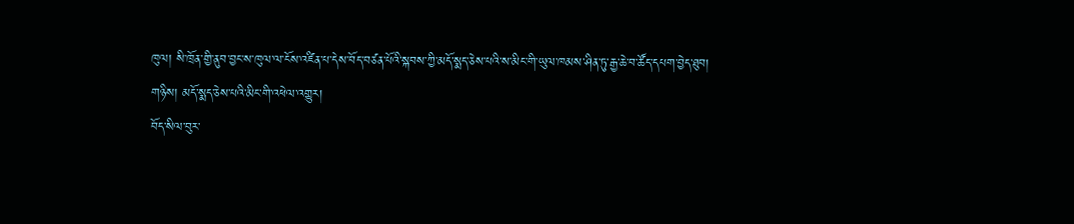ཁུལ། སི་ཁྲོན་གྱི་ནུབ་བྱང་ས་ཁུལ་ལ་ངོས་འཛིན་པ་དེས་བོད་བཙན་པོའི་སྐབས་ཀྱི་མདོ་སྨད་ཅེས་པའི་ས་མིང་གི་ཡུལ་ཁམས་ཤིན་ཏུ་རྒྱ་ཆེ་བ་ཚོད་དཔག་བྱེད་ཐུབ།
གཉིས། མདོ་སྨད་ཅེས་པའི་མིང་གི་འཕེལ་འགྱུར།
བོད་སིལ་བུར་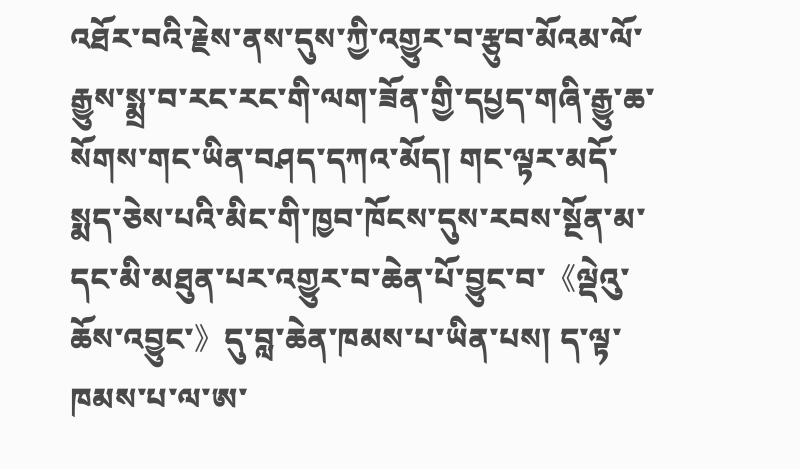འཐོར་བའི་རྗེས་ནས་དུས་ཀྱི་འགྱུར་བ་རྩུབ་མོའམ་ལོ་རྒྱུས་སྨྲ་བ་རང་རང་གི་ལག་ཟོན་གྱི་དཔྱད་གཞི་རྒྱུ་ཆ་སོགས་གང་ཡིན་བཤད་དཀའ་མོད། གང་ལྟར་མདོ་སྨད་ཅེས་པའི་མིང་གི་ཁྱབ་ཁོངས་དུས་རབས་སྔོན་མ་དང་མི་མཐུན་པར་འགྱུར་བ་ཆེན་པོ་བྱུང་བ་《ལྡེའུ་ཆོས་འབྱུང་》དུ་བླ་ཆེན་ཁམས་པ་ཡིན་པས། ད་ལྟ་ཁམས་པ་ལ་ཨ་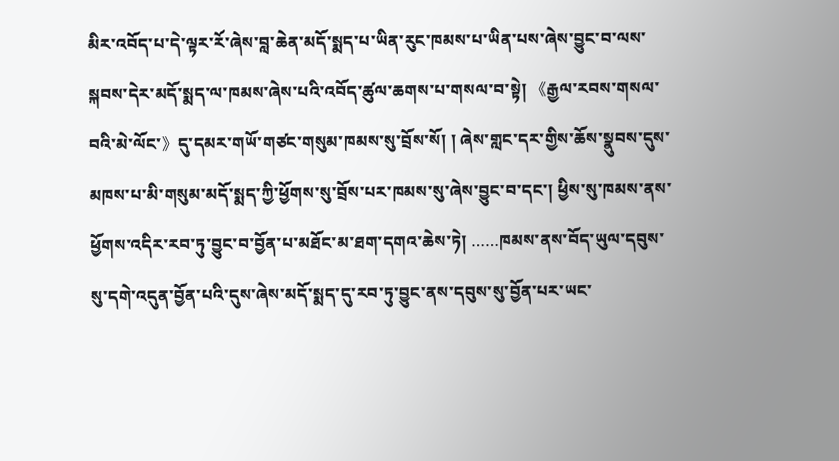མིར་འབོད་པ་དེ་ལྟར་རོ་ཞེས་བླ་ཆེན་མདོ་སྨད་པ་ཡིན་རུང་ཁམས་པ་ཡིན་པས་ཞེས་བྱུང་བ་ལས་སྐབས་དེར་མདོ་སྨད་ལ་ཁམས་ཞེས་པའི་འབོད་ཚུལ་ཆགས་པ་གསལ་བ་སྟེ། 《རྒྱལ་རབས་གསལ་བའི་མེ་ལོང་》དུ་དམར་གཡོ་གཙང་གསུམ་ཁམས་སུ་བྲོས་སོ། ། ཞེས་གླང་དར་གྱིས་ཆོས་སྣུབས་དུས་མཁས་པ་མི་གསུམ་མདོ་སྨད་ཀྱི་ཕྱོགས་སུ་བྲོས་པར་ཁམས་སུ་ཞེས་བྱུང་བ་དང་། ཕྱིས་སུ་ཁམས་ནས་ཕྱོགས་འདིར་རབ་ཏུ་བྱུང་བ་བྱོན་པ་མཐོང་མ་ཐག་དགའ་ཆེས་ཏེ། ……ཁམས་ནས་བོད་ཡུལ་དབུས་སུ་དགེ་འདུན་བྱོན་པའི་དུས་ཞེས་མདོ་སྨད་དུ་རབ་ཏུ་བྱུང་ནས་དབུས་སུ་བྱོན་པར་ཡང་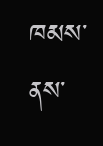ཁམས་ནས་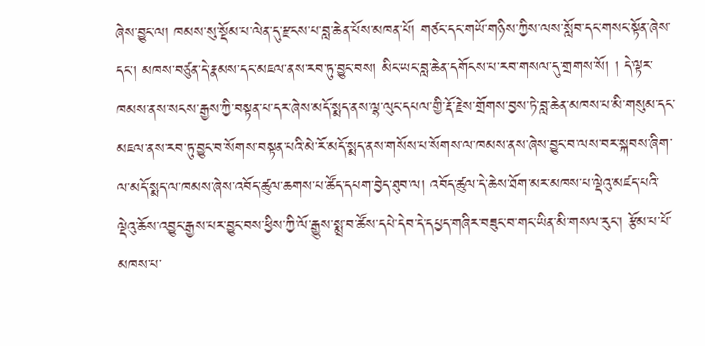ཞེས་བྱུང་ལ། ཁམས་སུ་སྡོམ་པ་ལེན་དུ་རྫངས་པ་བླ་ཆེན་པོས་མཁན་པོ། གཙང་དང་གཡོ་གཉིས་ཀྱིས་ལས་སློབ་དང་གསང་སྟོན་ཞེས་དང་། མཁས་བཙུན་དེ་རྣམས་དང་མཇལ་ནས་རབ་ཏུ་བྱུང་བས། མིང་ཡང་བླ་ཆེན་དགོངས་པ་རབ་གསལ་དུ་གྲགས་སོ། ། དེ་ལྟར་ཁམས་ནས་སངས་རྒྱས་ཀྱི་བསྟན་པ་དར་ཞེས་མདོ་སྨད་ནས་ལྷ་ལུང་དཔལ་གྱི་རྡོ་རྗེས་གྲོགས་བྱས་ཏེ་བླ་ཆེན་མཁས་པ་མི་གསུམ་དང་མཇལ་ནས་རབ་ཏུ་བྱུང་བ་སོགས་བསྟན་པའི་མེ་རོ་མདོ་སྨད་ནས་གསོས་པ་སོགས་ལ་ཁམས་ནས་ཞེས་བྱུང་བ་ལས་བར་སྐབས་ཞིག་ལ་མདོ་སྨད་ལ་ཁམས་ཞེས་འབོད་ཚུལ་ཆགས་པ་ཚོད་དཔག་བྱེད་ཐུབ་ལ། འབོད་ཚུལ་དེ་ཆེས་ཐོག་མར་མཁས་པ་ལྡེའུ་མཛད་པའི་ལྡེའུ་ཆོས་འབྱུང་རྒྱས་པར་བྱུང་བས་ཕྱིས་ཀྱི་ལོ་རྒྱུས་སྨྲ་བ་ཚོས་དཔེ་དེབ་དེ་དཔྱད་གཞིར་བཟུང་བ་གང་ཡིན་མི་གསལ་རུང་། རྩོམ་པ་པོ་མཁས་པ་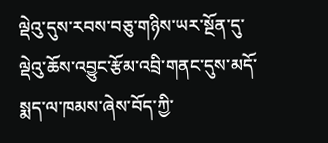ལྡེའུ་དུས་རབས་བཅུ་གཉིས་ཡར་སྔོན་དུ་ལྡེའུ་ཆོས་འབྱུང་རྩོམ་འབྲི་གནང་དུས་མདོ་སྨད་ལ་ཁམས་ཞེས་བོད་ཀྱི་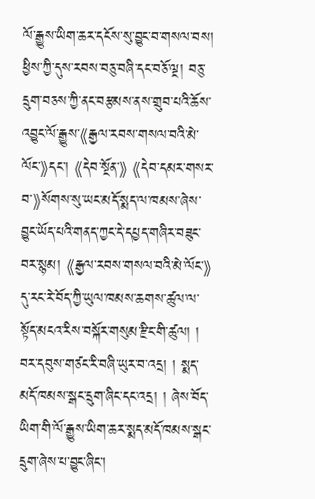ལོ་རྒྱུས་ཡིག་ཆར་དངོས་སུ་བྱུང་བ་གསལ་བས། ཕྱིས་ཀྱི་དུས་རབས་བཅུ་བཞི་དང་བཅོ་ལྔ། བཅུ་དྲུག་བཅས་ཀྱི་ནང་བརྩམས་ནས་གྲུབ་པའི་ཆོས་འབྱུང་ལོ་རྒྱུས་《རྒྱལ་རབས་གསལ་བའི་མེ་ལོང་》དང་། 《དེབ་སྔོན་》 《དེབ་དམར་གསར་བ་》སོགས་སུ་ཡང་མདོ་སྨད་ལ་ཁམས་ཞེས་བྱུང་ཡོད་པའི་གནད་ཀྱང་དེ་དཔྱད་གཞིར་བཟུང་བར་སྙམ། 《རྒྱལ་རབས་གསལ་བའི་མེ་ལོང་》དུ་རང་རེ་བོད་ཀྱི་ཡུལ་ཁམས་ཆགས་ཚུལ་ལ་སྟོད་མངའ་རིས་བསྐོར་གསུམ་རྫིང་གི་ཚུལ། ། བར་དབུས་གཙང་རི་བཞི་ཡུར་བ་འདྲ། ། སྨད་མདོ་ཁམས་སྒང་དྲུག་ཞིང་དང་འདྲ། ། ཞེས་བོད་ཡིག་གི་ལོ་རྒྱུས་ཡིག་ཆར་སྨད་མདོ་ཁམས་སྒང་དྲུག་ཞེས་པ་བྱུང་ཞིང་།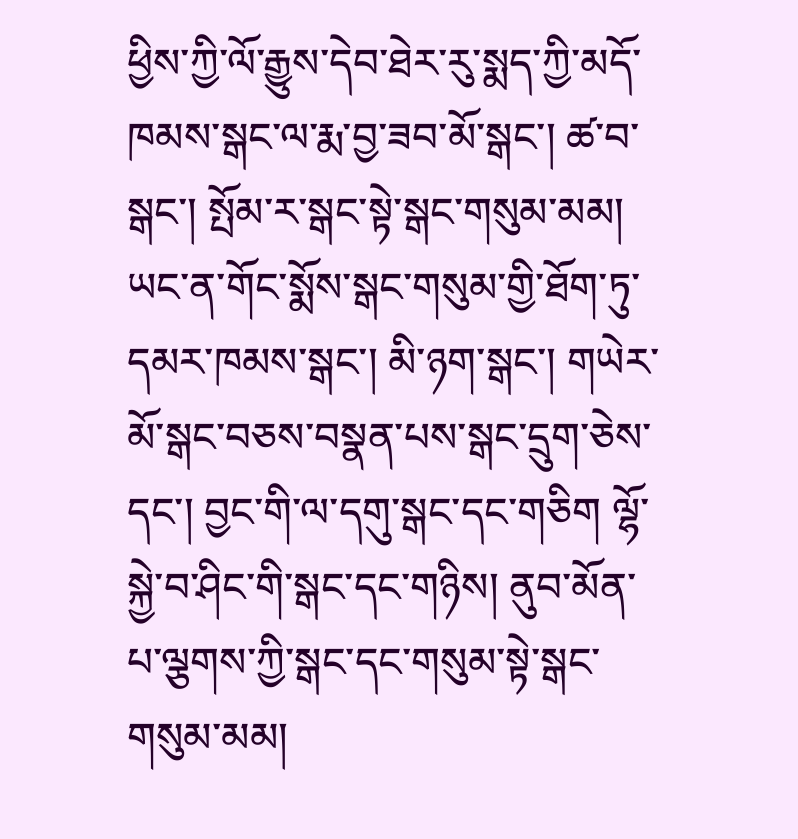ཕྱིས་ཀྱི་ལོ་རྒྱུས་དེབ་ཐེར་རུ་སྨད་ཀྱི་མདོ་ཁམས་སྒང་ལ་རྨ་བྱ་ཟབ་མོ་སྒང་། ཚ་བ་སྒང་། སྤོམ་ར་སྒང་སྟེ་སྒང་གསུམ་མམ། ཡང་ན་གོང་སྨོས་སྒང་གསུམ་གྱི་ཐོག་ཏུ་དམར་ཁམས་སྒང་། མི་ཉག་སྒང་། གཡེར་མོ་སྒང་བཅས་བསྣན་པས་སྒང་དྲུག་ཅེས་དང་། བྱང་གི་ལ་དགུ་སྒང་དང་གཅིག ལྷོ་སྐྱེ་བ་ཤིང་གི་སྒང་དང་གཉིས། ནུབ་མོན་པ་ལྕགས་ཀྱི་སྒང་དང་གསུམ་སྟེ་སྒང་གསུམ་མམ།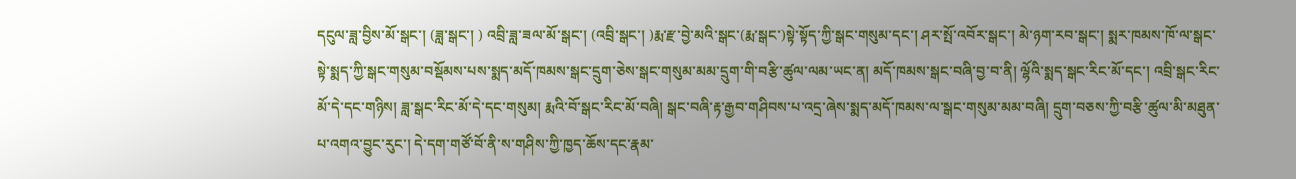དངུལ་ཟླ་བྱིས་མོ་སྒང་། (ཟླ་སྒང་། ) འབྲི་ཟླ་ཟལ་མོ་སྒང་། (འབྲི་སྒང་། )རྨ་རྫ་བྱེ་མའི་སྒང་(རྨ་སྒང་)སྟེ་སྟོད་ཀྱི་སྒང་གསུམ་དང་། ཤར་སྤོ་འབོར་སྒང་། མེ་ཉག་རབ་སྒང་། སྨར་ཁམས་ཁོ་ལ་སྒང་སྟེ་སྨད་ཀྱི་སྒང་གསུམ་བསྡོམས་པས་སྨད་མདོ་ཁམས་སྒང་དྲུག་ཅེས་སྒང་གསུམ་མམ་དྲུག་གི་བརྩི་ཚུལ་ལམ་ཡང་ན། མདོ་ཁམས་སྒང་བཞི་བྱ་བ་ནི། ལྷོའི་སྨད་སྒང་རིང་མོ་དང་། འབྲི་སྒང་རིང་མོ་དེ་དང་གཉིས། ཟླ་སྒང་རིང་མོ་དེ་དང་གསུམ། རྨའི་བོ་སྒང་རིང་མོ་བཞི། སྒང་བཞི་རྟ་རྒྱབ་གཤིབས་པ་འདྲ་ཞེས་སྨད་མདོ་ཁམས་ལ་སྒང་གསུམ་མམ་བཞི། དྲུག་བཅས་ཀྱི་བརྩི་ཚུལ་མི་མཐུན་པ་འགའ་བྱུང་རུང་། དེ་དག་གཙོ་བོ་ནི་ས་གཤིས་ཀྱི་ཁྱད་ཆོས་དང་རྣམ་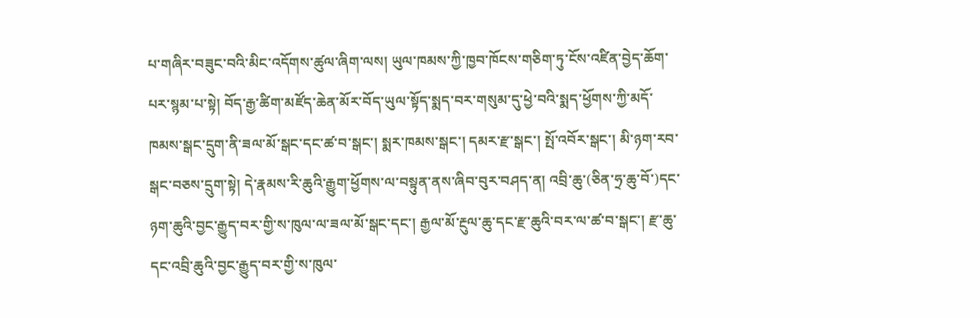པ་གཞིར་བཟུང་བའི་མིང་འདོགས་ཚུལ་ཞིག་ལས། ཡུལ་ཁམས་ཀྱི་ཁྱབ་ཁོངས་གཅིག་ཏུ་ངོས་འཛིན་བྱེད་ཆོག་པར་སྙམ་པ་སྟེ། བོད་རྒྱ་ཚིག་མཛོད་ཆེན་མོར་བོད་ཡུལ་སྟོད་སྨད་བར་གསུམ་དུ་ཕྱེ་བའི་སྨད་ཕྱོགས་ཀྱི་མདོ་ཁམས་སྒང་དྲུག་ནི་ཟལ་མོ་སྒང་དང་ཚ་བ་སྒང་། སྨར་ཁམས་སྒང་། དམར་རྫ་སྒང་། སྤོ་འབོར་སྒང་། མི་ཉག་རབ་སྒང་བཅས་དྲུག་སྟེ། དེ་རྣམས་རི་ཆུའི་རྒྱུག་ཕྱོགས་ལ་བསྟུན་ནས་ཞིབ་བུར་བཤད་ན། འབྲི་ཆུ་(ཅིན་ཧྲ་ཆུ་བོ་)དང་ཉག་ཆུའི་བྱང་རྒྱུད་བར་གྱི་ས་ཁུལ་ལ་ཟལ་མོ་སྒང་དང་། རྒྱལ་མོ་རྔུལ་ཆུ་དང་རྫ་ཆུའི་བར་ལ་ཚ་བ་སྒང་། རྫ་ཆུ་དང་འབྲི་ཆུའི་བྱང་རྒྱུད་བར་གྱི་ས་ཁུལ་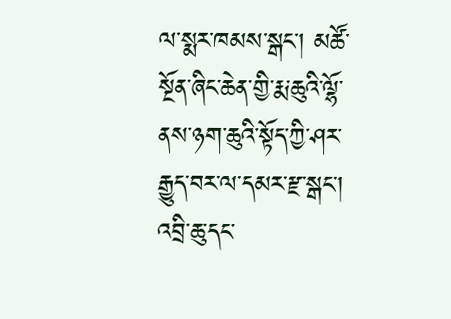ལ་སྨར་ཁམས་སྒང་། མཚོ་སྔོན་ཞིང་ཆེན་གྱི་རྨ་ཆུའི་ལྷོ་ནས་ཉག་ཆུའི་སྟོད་ཀྱི་ཤར་རྒྱུད་བར་ལ་དམར་རྫ་སྒང་། འབྲི་ཆུ་དང་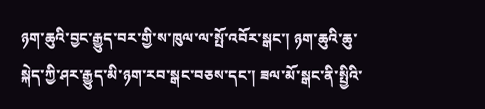ཉག་ཆུའི་བྱང་རྒྱུད་བར་གྱི་ས་ཁུལ་ལ་སྤོ་འབོར་སྒང་། ཉག་ཆུའི་ཆུ་སྐེད་ཀྱི་ཤར་རྒྱུད་མི་ཉག་རབ་སྒང་བཅས་དང་། ཟལ་མོ་སྒང་ནི་སྤྱིའི་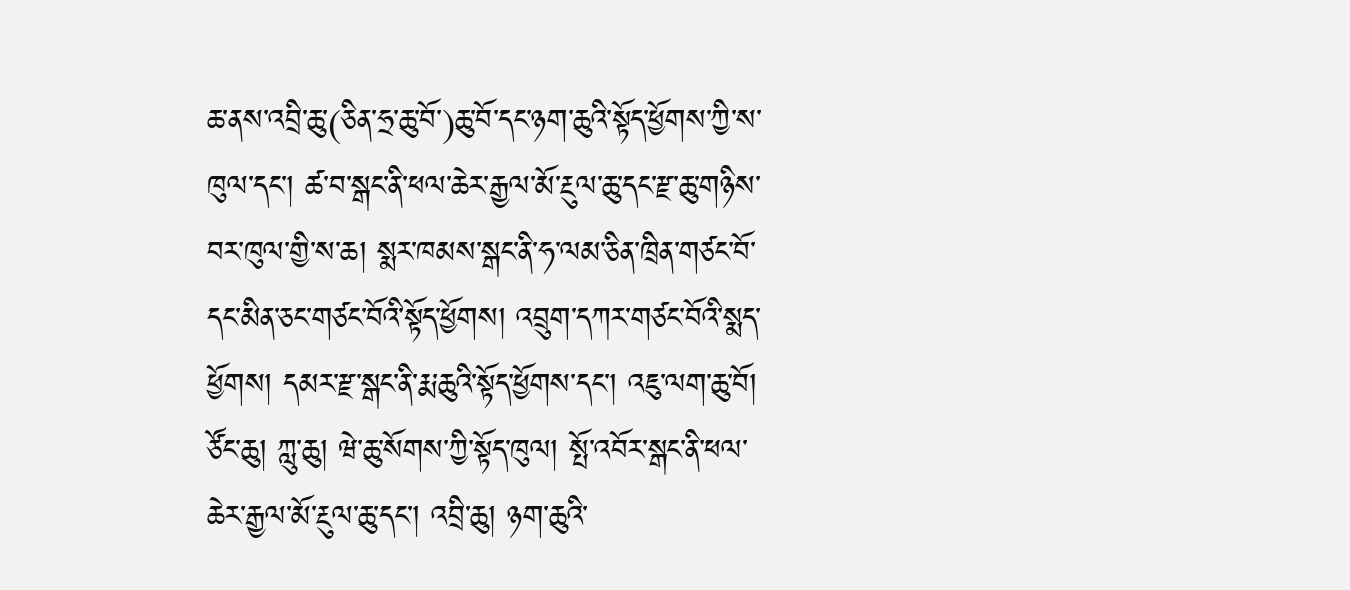ཆ་ནས་འབྲི་ཆུ་(ཅིན་ཧྲ་ཆུ་བོ་)ཆུ་བོ་དང་ཉག་ཆུའི་སྟོད་ཕྱོགས་ཀྱི་ས་ཁུལ་དང་། ཚ་བ་སྒང་ནི་ཕལ་ཆེར་རྒྱལ་མོ་རྔུལ་ཆུ་དང་རྫ་ཆུ་གཉིས་བར་ཁུལ་གྱི་ས་ཆ། སྨར་ཁམས་སྒང་ནི་ཧ་ལམ་ཅིན་ཁྲིན་གཙང་བོ་དང་མིན་ཅང་གཙང་བོའི་སྟོད་ཕྱོགས། འབྲུག་དཀར་གཙང་བོའི་སྨད་ཕྱོགས། དམར་རྫ་སྒང་ནི་རྨ་ཆུའི་སྟོད་ཕྱོགས་དང་། འཇུ་ལག་ཆུ་བོ། ཙོང་ཆུ། ཀླུ་ཆུ། ཝེ་ཆུ་སོགས་ཀྱི་སྟོད་ཁུལ། སྤོ་འབོར་སྒང་ནི་ཕལ་ཆེར་རྒྱལ་མོ་རྔུལ་ཆུ་དང་། འབྲི་ཆུ། ཉག་ཆུའི་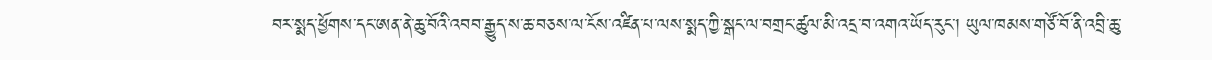བར་སྨད་ཕྱོགས་དང་ཨན་ནེ་ཆུ་བོའི་འབབ་རྒྱུད་ས་ཆ་བཅས་ལ་ངོས་འཛིན་པ་ལས་སྨད་ཀྱི་སྒང་ལ་བགྲང་ཚུལ་མི་འདྲ་བ་འགའ་ཡོད་རུང་། ཡུལ་ཁམས་གཙོ་བོ་ནི་འབྲི་ཆུ་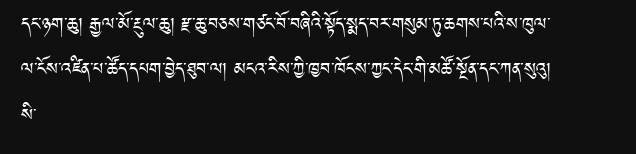དང་ཉག་ཆུ། རྒྱལ་མོ་རྔུལ་ཆུ། རྫ་ཆུ་བཅས་གཙང་བོ་བཞིའི་སྟོད་སྨད་བར་གསུམ་ཏུ་ཆགས་པའི་ས་ཁུལ་ལ་ངོས་འཛིན་པ་ཚོད་དཔག་བྱེད་ཐུབ་ལ། མངའ་རིས་ཀྱི་ཁྱབ་ཁོངས་ཀྱང་དེང་གི་མཚོ་སྔོན་དང་ཀན་སུའུ། སི་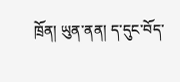ཁྲོན། ཡུན་ནན། ད་དུང་བོད་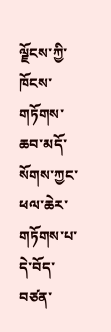ལྗོངས་ཀྱི་ཁོངས་གཏོགས་ཆབ་མདོ་སོགས་ཀྱང་ཕལ་ཆེར་གཏོགས་པ་དེ་བོད་བཙན་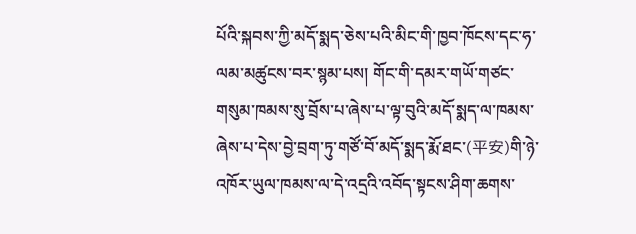པོའི་སྐབས་ཀྱི་མདོ་སྨད་ཅེས་པའི་མིང་གི་ཁྱབ་ཁོངས་དང་ཧ་ལམ་མཚུངས་བར་སྙམ་པས། གོང་གི་དམར་གཡོ་གཙང་གསུམ་ཁམས་སུ་བྲོས་པ་ཞེས་པ་ལྟ་བུའི་མདོ་སྨད་ལ་ཁམས་ཞེས་པ་དེས་བྱེ་བྲག་ཏུ་གཙོ་བོ་མདོ་སྨད་རྨོ་ཐང་(平安)གི་ཉེ་འཁོར་ཡུལ་ཁམས་ལ་དེ་འདྲའི་འབོད་སྟངས་ཤིག་ཆགས་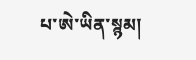པ་ཨེ་ཡིན་སྙམ།